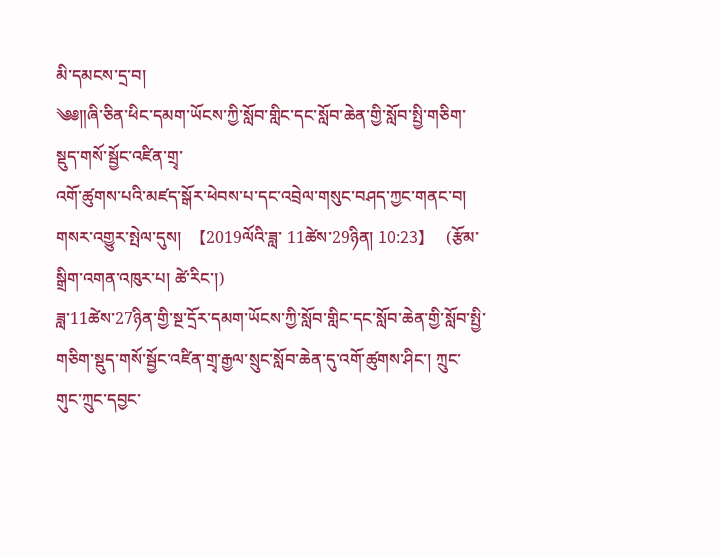མི་དམངས་དྲ་བ།
༄༅༎ཞི་ཅིན་ཕིང་དམག་ཡོངས་ཀྱི་སློབ་གླིང་དང་སློབ་ཆེན་གྱི་སློབ་སྤྱི་གཅིག་སྡུད་གསོ་སྦྱོང་འཛིན་གྲྭ་
འགོ་ཚུགས་པའི་མཛད་སྒོར་ཕེབས་པ་དང་འབྲེལ་གསུང་བཤད་ཀྱང་གནང་བ།
གསར་འགྱུར་སྤེལ་དུས།  【2019ལོའི་ཟླ་ 11ཚེས་29ཉིན། 10:23】   (རྩོམ་སྒྲིག་འགན་འཁུར་པ། ཚེ་རིང་།)
ཟླ་11ཚེས་27ཉིན་གྱི་སྔ་དྲོར་དམག་ཡོངས་ཀྱི་སློབ་གླིང་དང་སློབ་ཆེན་གྱི་སློབ་སྤྱི་གཅིག་སྡུད་གསོ་སྦྱོང་འཛིན་གྲྭ་རྒྱལ་སྲུང་སློབ་ཆེན་དུ་འགོ་ཚུགས་ཤིང་། ཀྲུང་གུང་ཀྲུང་དབྱང་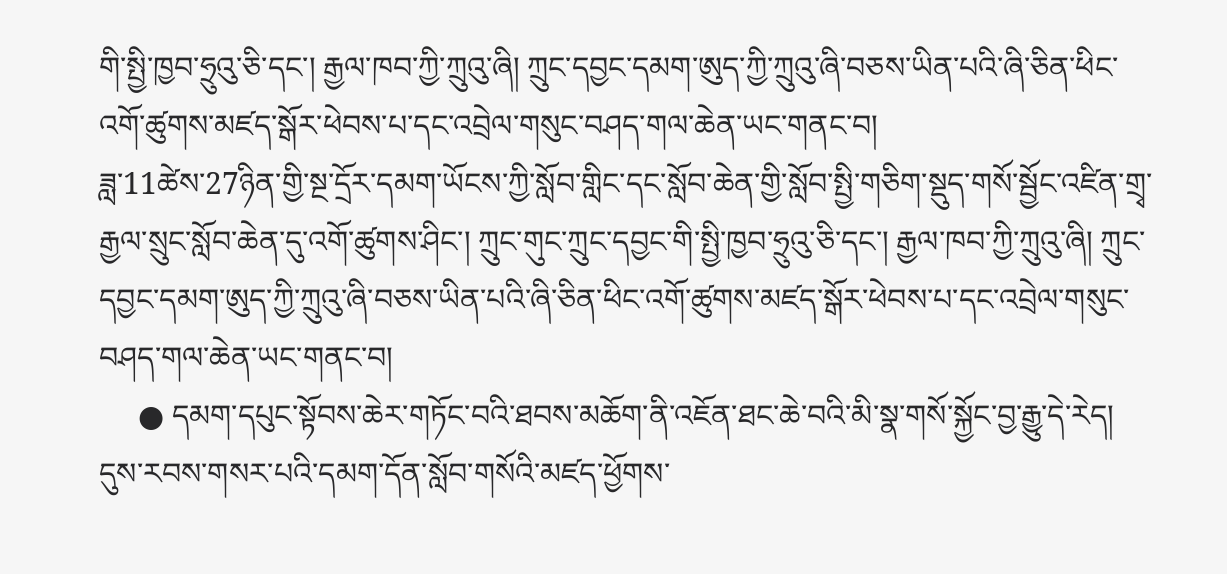གི་སྤྱི་ཁྱབ་ཧྲུའུ་ཅི་དང་། རྒྱལ་ཁབ་ཀྱི་ཀྲུའུ་ཞི། ཀྲུང་དབྱང་དམག་ཨུད་ཀྱི་ཀྲུའུ་ཞི་བཅས་ཡིན་པའི་ཞི་ཅིན་ཕིང་འགོ་ཚུགས་མཛད་སྒོར་ཕེབས་པ་དང་འབྲེལ་གསུང་བཤད་གལ་ཆེན་ཡང་གནང་བ།
ཟླ་11ཚེས་27ཉིན་གྱི་སྔ་དྲོར་དམག་ཡོངས་ཀྱི་སློབ་གླིང་དང་སློབ་ཆེན་གྱི་སློབ་སྤྱི་གཅིག་སྡུད་གསོ་སྦྱོང་འཛིན་གྲྭ་རྒྱལ་སྲུང་སློབ་ཆེན་དུ་འགོ་ཚུགས་ཤིང་། ཀྲུང་གུང་ཀྲུང་དབྱང་གི་སྤྱི་ཁྱབ་ཧྲུའུ་ཅི་དང་། རྒྱལ་ཁབ་ཀྱི་ཀྲུའུ་ཞི། ཀྲུང་དབྱང་དམག་ཨུད་ཀྱི་ཀྲུའུ་ཞི་བཅས་ཡིན་པའི་ཞི་ཅིན་ཕིང་འགོ་ཚུགས་མཛད་སྒོར་ཕེབས་པ་དང་འབྲེལ་གསུང་བཤད་གལ་ཆེན་ཡང་གནང་བ།
     ● དམག་དཔུང་སྟོབས་ཆེར་གཏོང་བའི་ཐབས་མཆོག་ནི་འཇོན་ཐང་ཆེ་བའི་མི་སྣ་གསོ་སྐྱོང་བྱ་རྒྱུ་དེ་རེད། དུས་རབས་གསར་པའི་དམག་དོན་སློབ་གསོའི་མཛད་ཕྱོགས་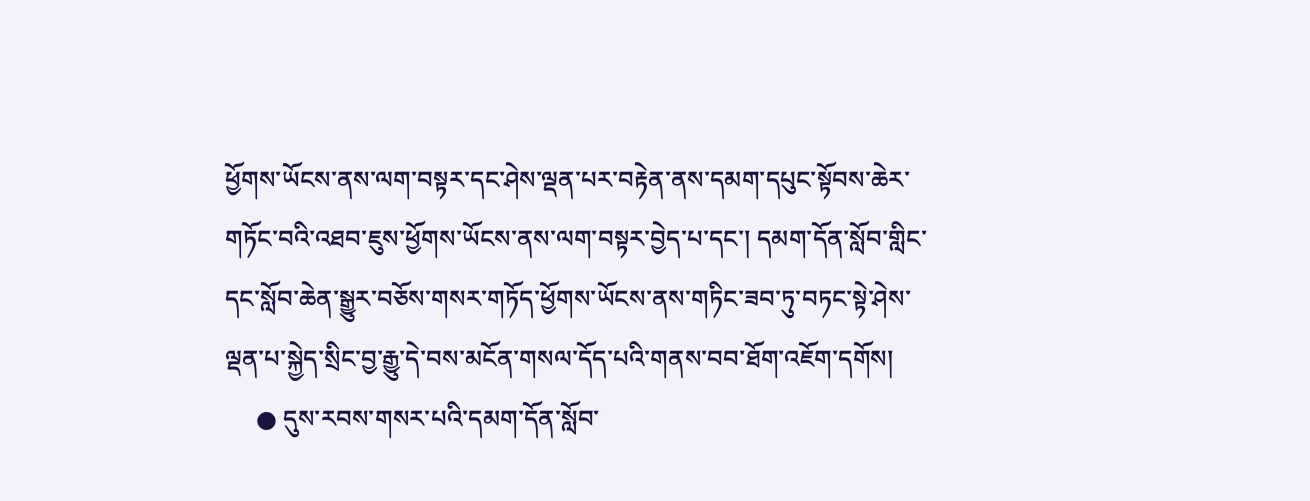ཕྱོགས་ཡོངས་ནས་ལག་བསྟར་དང་ཤེས་ལྡན་པར་བརྟེན་ནས་དམག་དཔུང་སྟོབས་ཆེར་གཏོང་བའི་འཐབ་ཇུས་ཕྱོགས་ཡོངས་ནས་ལག་བསྟར་བྱེད་པ་དང་། དམག་དོན་སློབ་གླིང་དང་སློབ་ཆེན་སྒྱུར་བཅོས་གསར་གཏོད་ཕྱོགས་ཡོངས་ནས་གཏིང་ཟབ་ཏུ་བཏང་སྟེ་ཤེས་ལྡན་པ་སྐྱེད་སྲིང་བྱ་རྒྱུ་དེ་བས་མངོན་གསལ་དོད་པའི་གནས་བབ་ཐོག་འཇོག་དགོས།
     ● དུས་རབས་གསར་པའི་དམག་དོན་སློབ་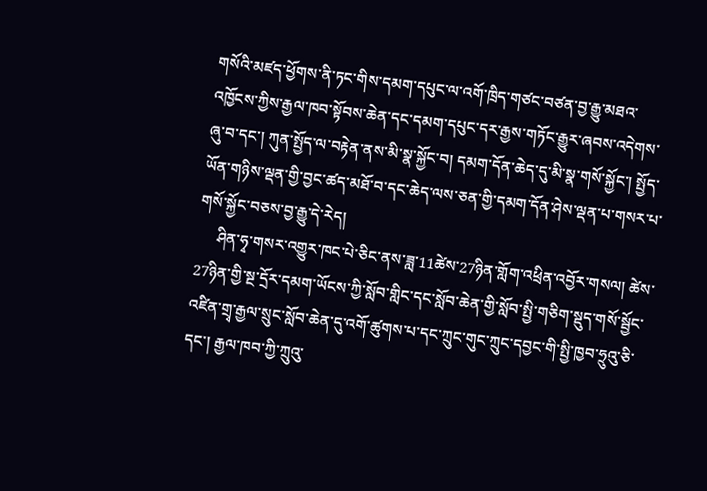གསོའི་མཛད་ཕྱོགས་ནི་ཏང་གིས་དམག་དཔུང་ལ་འགོ་ཁྲིད་གཙང་བཙན་བྱ་རྒྱུ་མཐའ་འཁྱོངས་ཀྱིས་རྒྱལ་ཁབ་སྟོབས་ཆེན་དང་དམག་དཔུང་དར་རྒྱས་གཏོང་རྒྱུར་ཞབས་འདེགས་ཞུ་བ་དང་། ཀུན་སྤྱོད་ལ་བརྟེན་ནས་མི་སྣ་སྐྱོང་བ། དམག་དོན་ཆེད་དུ་མི་སྣ་གསོ་སྐྱོང་། སྤྱོད་ཡོན་གཉིས་ལྡན་གྱི་བྱང་ཚད་མཐོ་བ་དང་ཆེད་ལས་ཅན་གྱི་དམག་དོན་ཤེས་ལྡན་པ་གསར་པ་གསོ་སྐྱོང་བཅས་བྱ་རྒྱུ་དེ་རེད།
     ཤིན་ཧྭ་གསར་འགྱུར་ཁང་པེ་ཅིང་ནས་ཟླ་11ཚེས་27ཉིན་གློག་འཕྲིན་འབྱོར་གསལ། ཚེས་27ཉིན་གྱི་སྔ་དྲོར་དམག་ཡོངས་ཀྱི་སློབ་གླིང་དང་སློབ་ཆེན་གྱི་སློབ་སྤྱི་གཅིག་སྡུད་གསོ་སྦྱོང་འཛིན་གྲྭ་རྒྱལ་སྲུང་སློབ་ཆེན་དུ་འགོ་ཚུགས་པ་དང་ཀྲུང་གུང་ཀྲུང་དབྱང་གི་སྤྱི་ཁྱབ་ཧྲུའུ་ཅི་དང་། རྒྱལ་ཁབ་ཀྱི་ཀྲུའུ་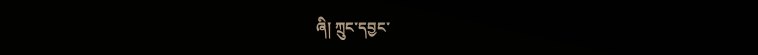ཞི། ཀྲུང་དབྱང་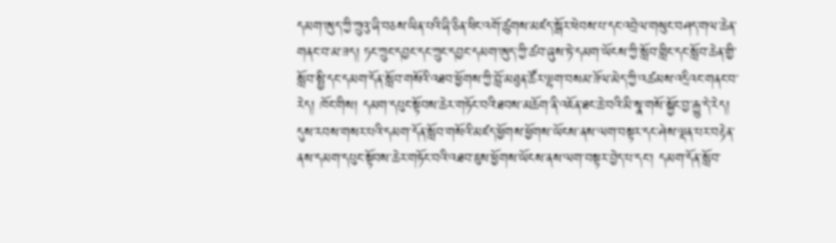དམག་ཨུད་ཀྱི་ཀྲུའུ་ཞི་བཅས་ཡིན་པའི་ཞི་ཅིན་ཕིང་འགོ་ཚུགས་མཛད་སྒོར་ཕེབས་པ་དང་འབྲེལ་གསུང་བཤད་གལ་ཆེན་གནང་བ་མ་ཟད། ཏང་ཀྲུང་དབྱང་དང་ཀྲུང་དབྱང་དམག་ཨུད་ཀྱི་ཚབ་ཞུས་ཏེ་དམག་ཡོངས་ཀྱི་སློབ་གླིང་དང་སློབ་ཆེན་གྱི་སློབ་སྤྱི་དང་དམག་དོན་སློབ་གསོའི་འཐབ་ཕྱོགས་ཀྱི་བློ་མཐུན་ཚོར་ལྷག་བསམ་ཟོལ་མེད་ཀྱི་འཚམས་འདྲིའང་གནང་བ་རེད། ཁོང་གིས། དམག་དཔུང་སྟོབས་ཆེར་གཏོང་བའི་ཐབས་མཆོག་ནི་འཇོན་ཐང་ཆེ་བའི་མི་སྣ་གསོ་སྐྱོང་བྱ་རྒྱུ་དེ་རེད། དུས་རབས་གསར་པའི་དམག་དོན་སློབ་གསོའི་མཛད་ཕྱོགས་ཕྱོགས་ཡོངས་ནས་ལག་བསྟར་དང་ཤེས་ལྡན་པར་བརྟེན་ནས་དམག་དཔུང་སྟོབས་ཆེར་གཏོང་བའི་འཐབ་ཇུས་ཕྱོགས་ཡོངས་ནས་ལག་བསྟར་བྱེད་པ་དང་། དམག་དོན་སློབ་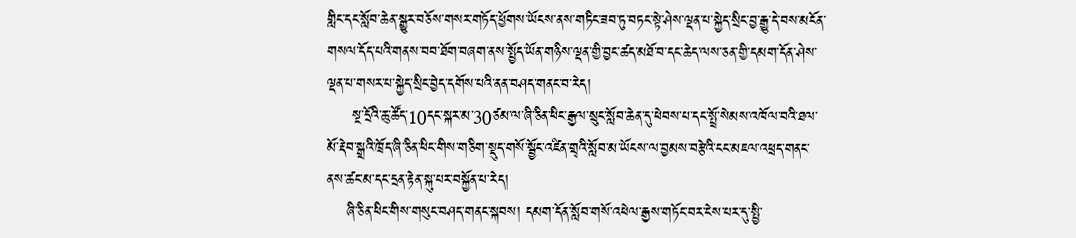གླིང་དང་སློབ་ཆེན་སྒྱུར་བཅོས་གསར་གཏོད་ཕྱོགས་ཡོངས་ནས་གཏིང་ཟབ་ཏུ་བཏང་སྟེ་ཤེས་ལྡན་པ་སྐྱེད་སྲིང་བྱ་རྒྱུ་དེ་བས་མངོན་གསལ་དོད་པའི་གནས་བབ་ཐོག་བཞག་ནས་སྤྱོད་ཡོན་གཉིས་ལྡན་གྱི་བྱང་ཚད་མཐོ་བ་དང་ཆེད་ལས་ཅན་གྱི་དམག་དོན་ཤེས་ལྡན་པ་གསར་པ་སྐྱེད་སྲིང་བྱེད་དགོས་པའི་ནན་བཤད་གནང་བ་རེད།
     སྔ་དྲོའི་ཆུ་ཚོད་10དང་སྐར་མ་30ཙམ་ལ་ཞི་ཅིན་ཕིང་རྒྱལ་སྲུང་སློབ་ཆེན་དུ་ཕེབས་པ་དང་སྤྲོ་སེམས་འཁོལ་བའི་ཐལ་མོ་རྡེབ་སྒྲའི་ཁྲོད་ཞི་ཅིན་ཕིང་གིས་གཅིག་སྡུད་གསོ་སྦྱོང་འཛིན་གྲྭའི་སློབ་མ་ཡོངས་ལ་བྱམས་བརྩེའི་ངང་མཇལ་འཕྲད་གནང་ནས་ཚང་མ་དང་དྲན་རྟེན་སྐུ་པར་བསྐྱོན་པ་རེད།
    ཞི་ཅིན་ཕིང་གིས་གསུང་བཤད་གནང་སྐབས། དམག་དོན་སློབ་གསོ་འཕེལ་རྒྱས་གཏོང་བར་ངེས་པར་དུ་སྤྱི་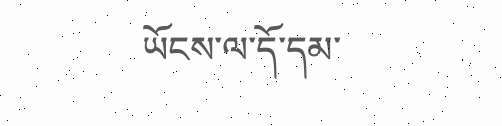ཡོངས་ལ་དོ་དམ་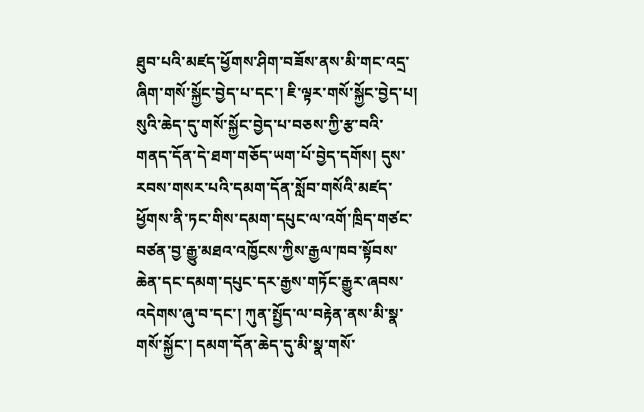ཐུབ་པའི་མཛད་ཕྱོགས་ཤིག་བཟོས་ནས་མི་གང་འདྲ་ཞིག་གསོ་སྐྱོང་བྱེད་པ་དང་། ཇི་ལྟར་གསོ་སྐྱོང་བྱེད་པ། སུའི་ཆེད་དུ་གསོ་སྐྱོང་བྱེད་པ་བཅས་ཀྱི་རྩ་བའི་གནད་དོན་དེ་ཐག་གཅོད་ཡག་པོ་བྱེད་དགོས། དུས་རབས་གསར་པའི་དམག་དོན་སློབ་གསོའི་མཛད་ཕྱོགས་ནི་ཏང་གིས་དམག་དཔུང་ལ་འགོ་ཁྲིད་གཙང་བཙན་བྱ་རྒྱུ་མཐའ་འཁྱོངས་ཀྱིས་རྒྱལ་ཁབ་སྟོབས་ཆེན་དང་དམག་དཔུང་དར་རྒྱས་གཏོང་རྒྱུར་ཞབས་འདེགས་ཞུ་བ་དང་། ཀུན་སྤྱོད་ལ་བརྟེན་ནས་མི་སྣ་གསོ་སྐྱོང་། དམག་དོན་ཆེད་དུ་མི་སྣ་གསོ་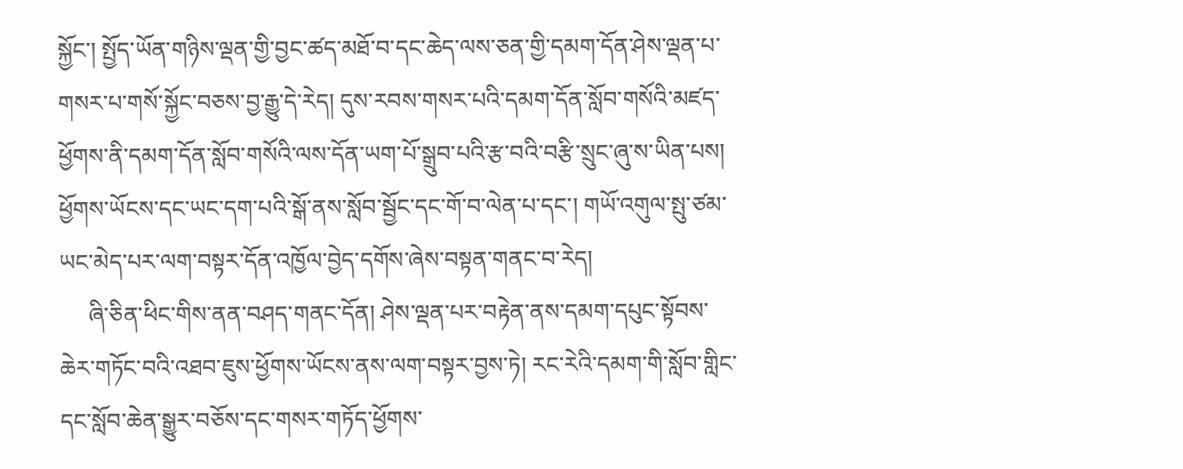སྐྱོང་། སྤྱོད་ཡོན་གཉིས་ལྡན་གྱི་བྱང་ཚད་མཐོ་བ་དང་ཆེད་ལས་ཅན་གྱི་དམག་དོན་ཤེས་ལྡན་པ་གསར་པ་གསོ་སྐྱོང་བཅས་བྱ་རྒྱུ་དེ་རེད། དུས་རབས་གསར་པའི་དམག་དོན་སློབ་གསོའི་མཛད་ཕྱོགས་ནི་དམག་དོན་སློབ་གསོའི་ལས་དོན་ཡག་པོ་སྒྲུབ་པའི་རྩ་བའི་བརྩི་སྲུང་ཞུ་ས་ཡིན་པས། ཕྱོགས་ཡོངས་དང་ཡང་དག་པའི་སྒོ་ནས་སློབ་སྦྱོང་དང་གོ་བ་ལེན་པ་དང་། གཡོ་འགུལ་སྤུ་ཙམ་ཡང་མེད་པར་ལག་བསྟར་དོན་འཁྱོལ་བྱེད་དགོས་ཞེས་བསྟན་གནང་བ་རེད།
     ཞི་ཅིན་ཕིང་གིས་ནན་བཤད་གནང་དོན། ཤེས་ལྡན་པར་བརྟེན་ནས་དམག་དཔུང་སྟོབས་ཆེར་གཏོང་བའི་འཐབ་ཇུས་ཕྱོགས་ཡོངས་ནས་ལག་བསྟར་བྱས་ཏེ། རང་རེའི་དམག་གི་སློབ་གླིང་དང་སློབ་ཆེན་སྒྱུར་བཅོས་དང་གསར་གཏོད་ཕྱོགས་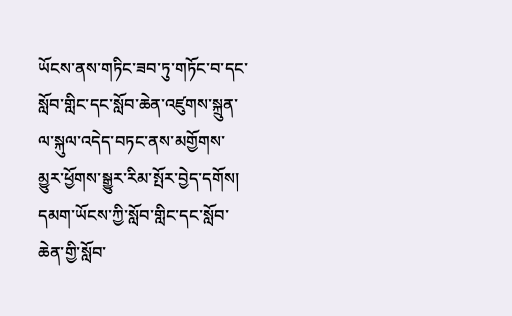ཡོངས་ནས་གཏིང་ཟབ་ཏུ་གཏོང་བ་དང་སློབ་གླིང་དང་སློབ་ཆེན་འཛུགས་སྐྲུན་ལ་སྐུལ་འདེད་བཏང་ནས་མགྱོགས་མྱུར་ཕྱོགས་སྒྱུར་རིམ་སྤོར་བྱེད་དགོས། དམག་ཡོངས་ཀྱི་སློབ་གླིང་དང་སློབ་ཆེན་གྱི་སློབ་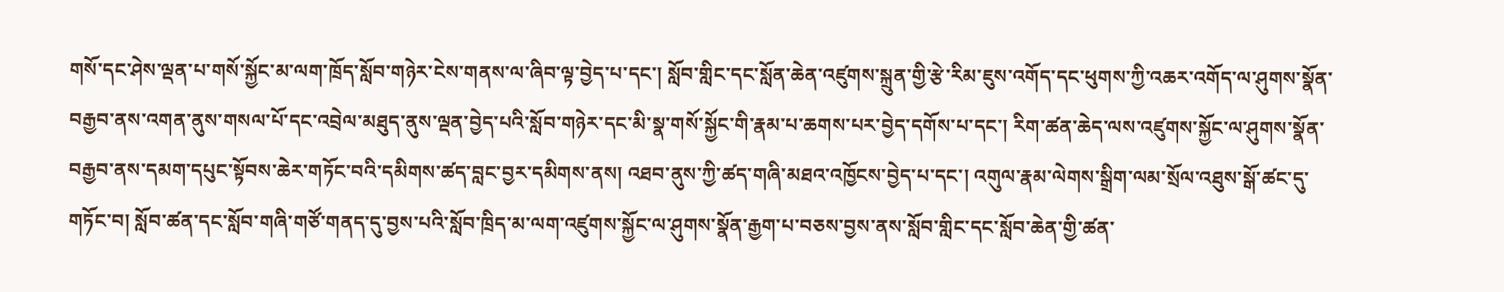གསོ་དང་ཤེས་ལྡན་པ་གསོ་སྐྱོང་མ་ལག་ཁྲོད་སློབ་གཉེར་ངེས་གནས་ལ་ཞིབ་ལྟ་བྱེད་པ་དང་། སློབ་གླིང་དང་སློན་ཆེན་འཛུགས་སྐྲུན་གྱི་རྩེ་རིམ་ཇུས་འགོད་དང་ཕུགས་ཀྱི་འཆར་འགོད་ལ་ཤུགས་སྣོན་བརྒྱབ་ནས་འགན་ནུས་གསལ་པོ་དང་འབྲེལ་མཐུད་ནུས་ལྡན་བྱེད་པའི་སློབ་གཉེར་དང་མི་སྣ་གསོ་སྐྱོང་གི་རྣམ་པ་ཆགས་པར་བྱེད་དགོས་པ་དང་། རིག་ཚན་ཆེད་ལས་འཛུགས་སྐྱོང་ལ་ཤུགས་སྣོན་བརྒྱབ་ནས་དམག་དཔུང་སྟོབས་ཆེར་གཏོང་བའི་དམིགས་ཚད་བླང་བྱར་དམིགས་ནས། འཐབ་ནུས་ཀྱི་ཚད་གཞི་མཐའ་འཁྱོངས་བྱེད་པ་དང་། འགུལ་རྣམ་ལེགས་སྒྲིག་ལམ་སྲོལ་འཐུས་སྒོ་ཚང་དུ་གཏོང་བ། སློབ་ཚན་དང་སློབ་གཞི་གཙོ་གནད་དུ་བྱས་པའི་སློབ་ཁྲིད་མ་ལག་འཛུགས་སྐྱོང་ལ་ཤུགས་སྣོན་རྒྱག་པ་བཅས་བྱས་ནས་སློབ་གླིང་དང་སློབ་ཆེན་གྱི་ཚན་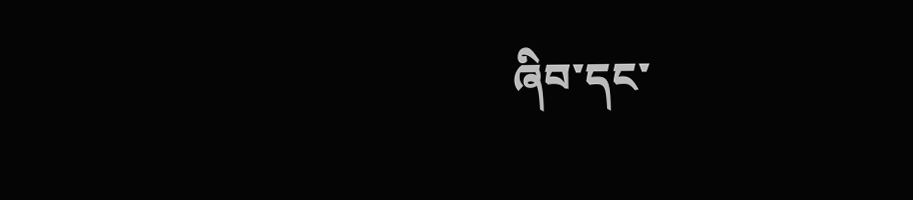ཞིབ་དང་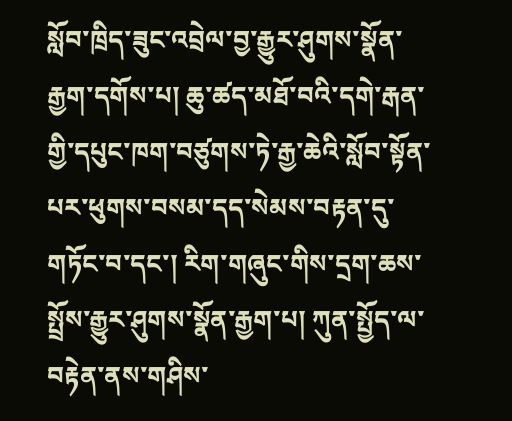སློབ་ཁྲིད་ཟུང་འབྲེལ་བྱ་རྒྱུར་ཤུགས་སྣོན་རྒྱག་དགོས་པ། ཆུ་ཚད་མཐོ་བའི་དགེ་རྒན་གྱི་དཔུང་ཁག་བཙུགས་ཏེ་རྒྱ་ཆེའི་སློབ་སྟོན་པར་ཕུགས་བསམ་དད་སེམས་བརྟན་དུ་གཏོང་བ་དང་། རིག་གཞུང་གིས་དྲག་ཆས་སྤྲོས་རྒྱུར་ཤུགས་སྣོན་རྒྱག་པ། ཀུན་སྤྱོད་ལ་བརྟེན་ནས་གཤིས་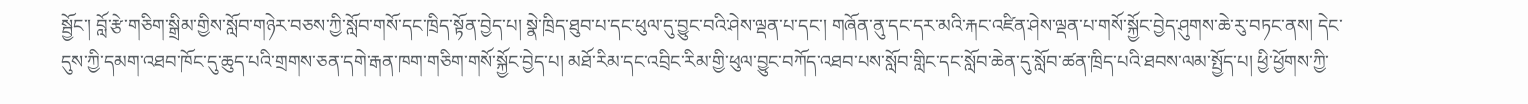སྦྱོང་། བློ་རྩེ་གཅིག་སྒྲིམ་གྱིས་སློབ་གཉེར་བཅས་ཀྱི་སློབ་གསོ་དང་ཁྲིད་སྟོན་བྱེད་པ། སྣེ་ཁྲིད་ཐུབ་པ་དང་ཕུལ་དུ་བྱུང་བའི་ཤེས་ལྡན་པ་དང་། གཞོན་ནུ་དང་དར་མའི་རྐང་འཛིན་ཤེས་ལྡན་པ་གསོ་སྐྱོང་བྱེད་ཤུགས་ཆེ་རུ་བཏང་ནས། དེང་དུས་ཀྱི་དམག་འཐབ་ཁོང་དུ་ཆུད་པའི་གྲགས་ཅན་དགེ་རྒན་ཁག་གཅིག་གསོ་སྐྱོང་བྱེད་པ། མཐོ་རིམ་དང་འབྲིང་རིམ་གྱི་ཕུལ་བྱུང་བཀོད་འཐབ་པས་སློབ་གླིང་དང་སློབ་ཆེན་དུ་སློབ་ཚན་ཁྲིད་པའི་ཐབས་ལམ་སྤྱོད་པ། ཕྱི་ཕྱོགས་ཀྱི་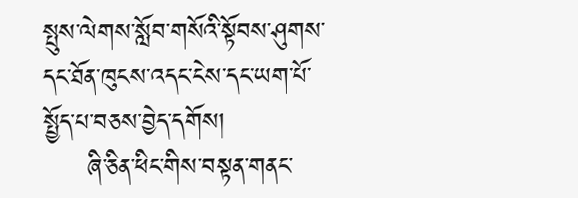སྤུས་ལེགས་སློབ་གསོའི་སྟོབས་ཤུགས་དང་ཐོན་ཁུངས་འདང་ངེས་དང་ཡག་པོ་སྤྱོད་པ་བཅས་བྱེད་དགོས།
     ཞི་ཅིན་ཕིང་གིས་བསྟན་གནང་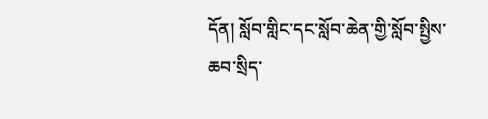དོན། སློབ་གླིང་དང་སློབ་ཆེན་གྱི་སློབ་སྤྱིས་ཆབ་སྲིད་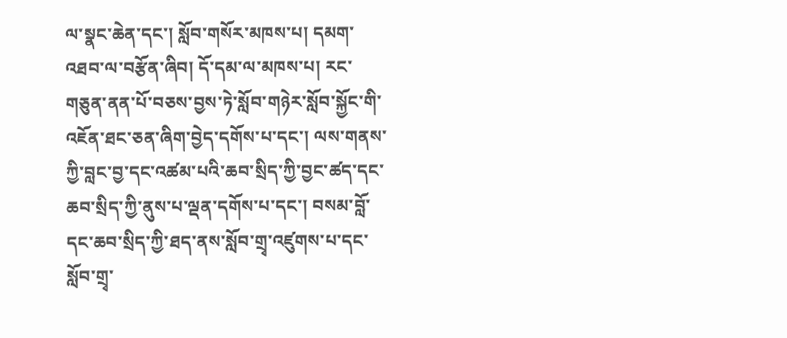ལ་སྣང་ཆེན་དང་། སློབ་གསོར་མཁས་པ། དམག་འཐབ་ལ་བརྩོན་ཞིབ། དོ་དམ་ལ་མཁས་པ། རང་གཅུན་ནན་པོ་བཅས་བྱས་ཏེ་སློབ་གཉེར་སློབ་སྐྱོང་གི་འཇོན་ཐང་ཅན་ཞིག་བྱེད་དགོས་པ་དང་། ལས་གནས་ཀྱི་བླང་བྱ་དང་འཚམ་པའི་ཆབ་སྲིད་ཀྱི་བྱང་ཚད་དང་ཆབ་སྲིད་ཀྱི་ནུས་པ་ལྡན་དགོས་པ་དང་། བསམ་བློ་དང་ཆབ་སྲིད་ཀྱི་ཐད་ནས་སློབ་གྲྭ་འཛུགས་པ་དང་སློབ་གྲྭ་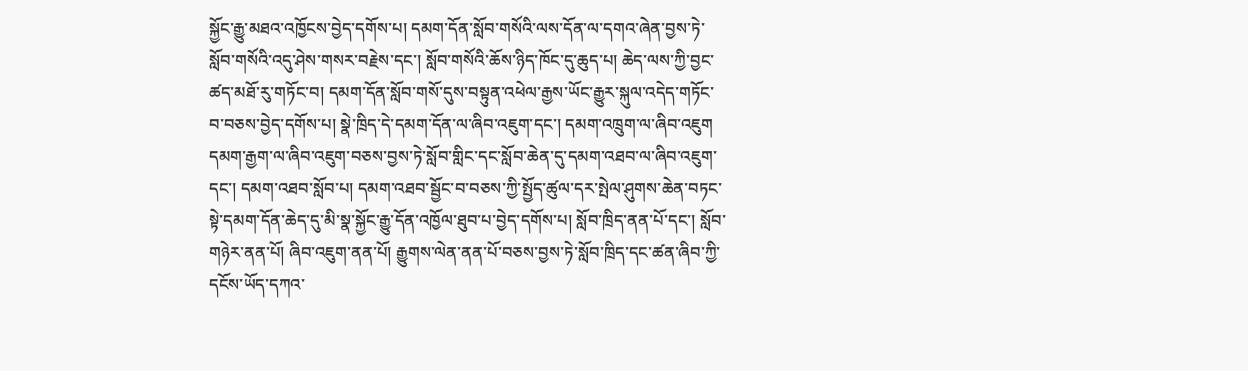སྐྱོང་རྒྱུ་མཐའ་འཁྱོངས་བྱེད་དགོས་པ། དམག་དོན་སློབ་གསོའི་ལས་དོན་ལ་དགའ་ཞེན་བྱས་ཏེ་སློབ་གསོའི་འདུ་ཤེས་གསར་བརྗེས་དང་། སློབ་གསོའི་ཆོས་ཉིད་ཁོང་དུ་ཆུད་པ། ཆེད་ལས་ཀྱི་བྱང་ཚད་མཐོ་རུ་གཏོང་བ། དམག་དོན་སློབ་གསོ་དུས་བསྟུན་འཕེལ་རྒྱས་ཡོང་རྒྱུར་སྐུལ་འདེད་གཏོང་བ་བཅས་བྱེད་དགོས་པ། སྣེ་ཁྲིད་དེ་དམག་དོན་ལ་ཞིབ་འཇུག་དང་། དམག་འཁྲུག་ལ་ཞིབ་འཇུག དམག་རྒྱག་ལ་ཞིབ་འཇུག་བཅས་བྱས་ཏེ་སློབ་གླིང་དང་སློབ་ཆེན་དུ་དམག་འཐབ་ལ་ཞིབ་འཇུག་དང་། དམག་འཐབ་སློབ་པ། དམག་འཐབ་སྦྱོང་བ་བཅས་ཀྱི་སྤྱོད་ཚུལ་དར་སྤེལ་ཤུགས་ཆེན་བཏང་སྟེ་དམག་དོན་ཆེད་དུ་མི་སྣ་སྐྱོང་རྒྱུ་དོན་འཁྱོལ་ཐུབ་པ་བྱེད་དགོས་པ། སློབ་ཁྲིད་ནན་པོ་དང་། སློབ་གཉེར་ནན་པོ། ཞིབ་འཇུག་ནན་པོ། རྒྱུགས་ལེན་ནན་པོ་བཅས་བྱས་ཏེ་སློབ་ཁྲིད་དང་ཚན་ཞིབ་ཀྱི་དངོས་ཡོད་དཀའ་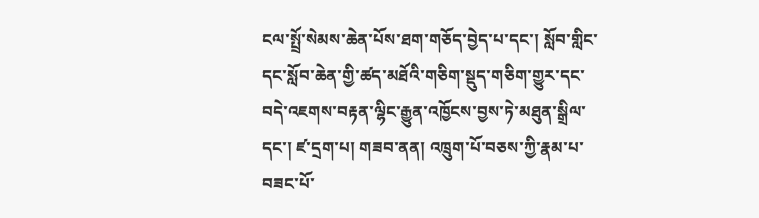ངལ་སྤྲོ་སེམས་ཆེན་པོས་ཐག་གཅོད་བྱེད་པ་དང་། སློབ་གླིང་དང་སློབ་ཆེན་གྱི་ཚད་མཐོའི་གཅིག་སྡུད་གཅིག་གྱུར་དང་བདེ་འཇགས་བརྟན་ལྷིང་རྒྱུན་འཁྱོངས་བྱས་ཏེ་མཐུན་སྒྲིལ་དང་། ཛ་དྲག་པ། གཟབ་ནན། འཁྲུག་པོ་བཅས་ཀྱི་རྣམ་པ་བཟང་པོ་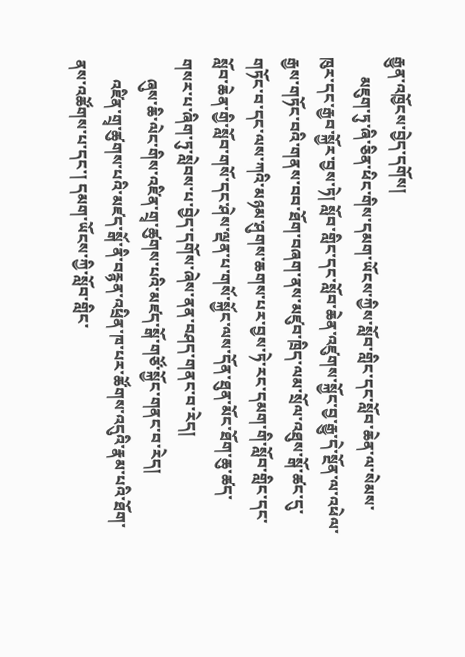རྒྱུན་འཁྱོངས་བྱེད་དགོས།
     མཇུག་ཏུ་ཞི་ཅིན་ཕིང་གིས་དམག་ཡོངས་ཀྱིས་སློབ་གླིང་དང་སློབ་ཆེན་ལ་སེམས་ཁུར་དང་རྒྱབ་སྐྱོར་བྱས་ཏེ། སློབ་གླིང་དང་སློབ་ཆེན་འཛུགས་སྐྱོང་བྱ་རྒྱུ་དེ་སྔོན་ལ་འཕེལ་རྒྱས་གཏོང་བའི་གནས་བབ་ཐོག་བཞག་ནས་མཛུབ་ཁྲིད་ལམ་སྲོལ་འཐུས་སྒོ་ཚང་དུ་གཏོང་བ་དང་ལས་ཀའི་མཉམ་ཤུགས་ཆགས་པར་བྱས་ཏེ་རང་དམག་གི་སློབ་གླིང་དང་སློབ་ཆེན་གྱི་སློབ་གསོ་དང་ཤེས་ལྡན་པ་གསོ་སྐྱོང་ལས་དོན་ཐུན་མོང་ཐོག་ཆུ་ཚད་གསར་པ་ཞིག་ཏུ་སླེབས་པ་བྱེད་དགོས་ཞེས་ནན་བཤད་གནང་བ་རེད།
     ཞུས་ཆི་ལེང་གིས་འཛིན་གྲྭ་ཚུགས་པའི་མཛད་སྒོ་གཙོ་སྐྱོང་གནང་བ་རེད།
     འཛིན་གྲྭ་ཚུགས་པའི་མཛད་སྒོ་ནི་བརྙན་འཕྲིན་ཁ་པར་ཚོགས་འདུའི་རྣམ་པའི་ཐོག་ནས་འཚོགས་པ་དང་། དམག་ཡོངས་ཀྱི་སློབ་གླིང་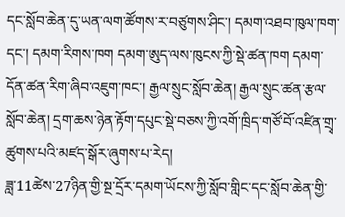དང་སློབ་ཆེན་དུ་ཡན་ལག་ཚོགས་ར་བཙུགས་ཤིང་། དམག་འཐབ་ཁུལ་ཁག་དང་། དམག་རིགས་ཁག དམག་ཨུད་ལས་ཁུངས་ཀྱི་སྡེ་ཚན་ཁག དམག་དོན་ཚན་རིག་ཞིབ་འཇུག་ཁང་། རྒྱལ་སྲུང་སློབ་ཆེན། རྒྱལ་སྲུང་ཚན་རྩལ་སློབ་ཆེན། དྲག་ཆས་ཉེན་རྟོག་དཔུང་སྡེ་བཅས་ཀྱི་འགོ་ཁྲིད་གཙོ་བོ་འཛིན་གྲྭ་ཚུགས་པའི་མཛད་སྒོར་ཞུགས་པ་རེད།
ཟླ་11ཚེས་27ཉིན་གྱི་སྔ་དྲོར་དམག་ཡོངས་ཀྱི་སློབ་གླིང་དང་སློབ་ཆེན་གྱི་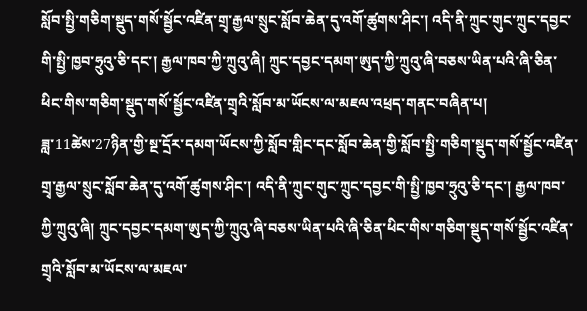སློབ་སྤྱི་གཅིག་སྡུད་གསོ་སྦྱོང་འཛིན་གྲྭ་རྒྱལ་སྲུང་སློབ་ཆེན་དུ་འགོ་ཚུགས་ཤིང་། འདི་ནི་ཀྲུང་གུང་ཀྲུང་དབྱང་གི་སྤྱི་ཁྱབ་ཧྲུའུ་ཅི་དང་། རྒྱལ་ཁབ་ཀྱི་ཀྲུའུ་ཞི། ཀྲུང་དབྱང་དམག་ཨུད་ཀྱི་ཀྲུའུ་ཞི་བཅས་ཡིན་པའི་ཞི་ཅིན་ཕིང་གིས་གཅིག་སྡུད་གསོ་སྦྱོང་འཛིན་གྲྭའི་སློབ་མ་ཡོངས་ལ་མཇལ་འཕྲད་གནང་བཞིན་པ།
ཟླ་11ཚེས་27ཉིན་གྱི་སྔ་དྲོར་དམག་ཡོངས་ཀྱི་སློབ་གླིང་དང་སློབ་ཆེན་གྱི་སློབ་སྤྱི་གཅིག་སྡུད་གསོ་སྦྱོང་འཛིན་གྲྭ་རྒྱལ་སྲུང་སློབ་ཆེན་དུ་འགོ་ཚུགས་ཤིང་། འདི་ནི་ཀྲུང་གུང་ཀྲུང་དབྱང་གི་སྤྱི་ཁྱབ་ཧྲུའུ་ཅི་དང་། རྒྱལ་ཁབ་ཀྱི་ཀྲུའུ་ཞི། ཀྲུང་དབྱང་དམག་ཨུད་ཀྱི་ཀྲུའུ་ཞི་བཅས་ཡིན་པའི་ཞི་ཅིན་ཕིང་གིས་གཅིག་སྡུད་གསོ་སྦྱོང་འཛིན་གྲྭའི་སློབ་མ་ཡོངས་ལ་མཇལ་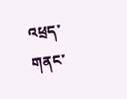འཕྲད་གནང་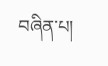བཞིན་པ།